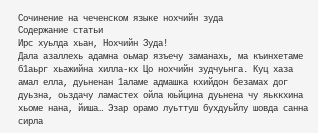Сочинение на чеченском языке нохчийн зуда
Содержание статьи
Ирс хуьлда хьан, Нохчийн Зуда!
Дала азаллехь адамна оьмар язъечу заманахь, ма къинхетаме б1аьрг хьажийна хилла-кх Цо нохчийн зудчуьнга. Куц хаза амал елла, дуьненан 1аламе адмашка кхийдон безамах дог дуьзна, оьздачу ламастех ойла юьйцина дуьнена чу яьккхина хьоме нана, йиша… Эзар орамо луьттуш бухдуьйлу шовда санна сирла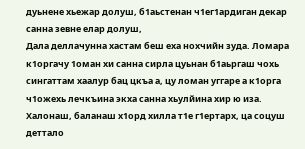дуьнене хьежар долуш, б1аьстенан ч1ег1ардиган декар санна зевне елар долуш,
Дала деллачунна хастам беш еха нохчийн зуда. Ломара к1оргачу 1оман хи санна сирла цуьнан б1аьргаш чохь сингаттам хаалур бац цкъа а, цу ломан уггаре а к1орга ч1ожехь лечкъина экха санна хьулйина хир ю иза. Халонаш, баланаш х1орд хилла т1е г1ертарх, ца соцуш деттало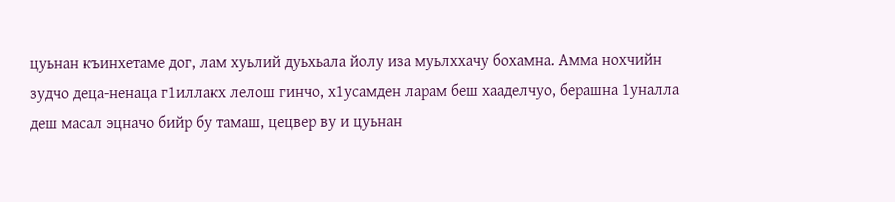цуьнан къинхетаме дог, лам хуьлий дуьхьала йолу иза муьлххачу бохамна. Амма нохчийн зудчо деца-ненаца г1иллакх лелош гинчо, х1усамден ларам беш хааделчуо, берашна 1уналла деш масал эцначо бийр бу тамаш, цецвер ву и цуьнан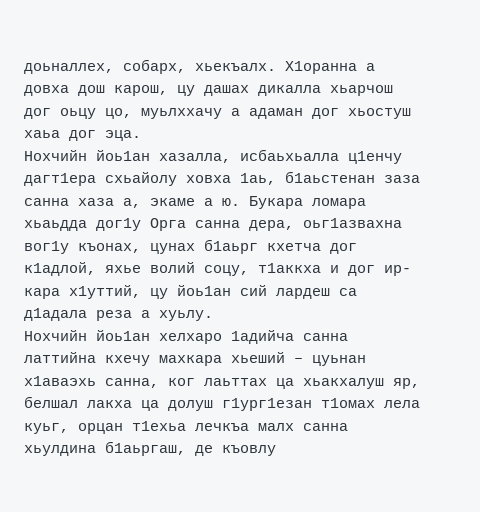доьналлех, собарх, хьекъалх. Х1оранна а довха дош карош, цу дашах дикалла хьарчош дог оьцу цо, муьлххачу а адаман дог хьостуш хаьа дог эца.
Нохчийн йоь1ан хазалла, исбаьхьалла ц1енчу дагт1ера схьайолу ховха 1аь, б1аьстенан заза санна хаза а, экаме а ю. Букара ломара хьаьдда дог1у Орга санна дера, оьг1азвахна вог1у къонах, цунах б1аьрг кхетча дог к1адлой, яхье волий соцу, т1аккха и дог ир-кара х1уттий, цу йоь1ан сий лардеш са д1адала реза а хуьлу.
Нохчийн йоь1ан хелхаро 1адийча санна латтийна кхечу махкара хьеший – цуьнан х1аваэхь санна, ког лаьттах ца хьакхалуш яр, белшал лакха ца долуш г1ург1езан т1омах лела куьг, орцан т1ехьа лечкъа малх санна хьулдина б1аьргаш, де къовлу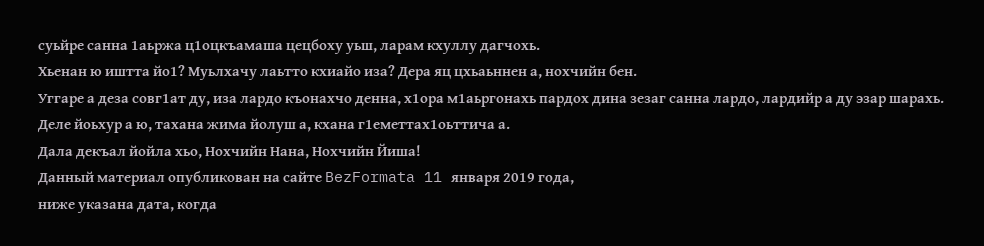суьйре санна 1аьржа ц1оцкъамаша цецбоху уьш, ларам кхуллу дагчохь.
Хьенан ю иштта йо1? Муьлхачу лаьтто кхиайо иза? Дера яц цхьаьннен а, нохчийн бен.
Уггаре а деза совг1ат ду, иза лардо къонахчо денна, х1ора м1аьргонахь пардох дина зезаг санна лардо, лардийр а ду эзар шарахь.
Деле йоьхур а ю, тахана жима йолуш а, кхана г1еметтах1оьттича а.
Дала декъал йойла хьо, Нохчийн Нана, Нохчийн Йиша!
Данный материал опубликован на сайте BezFormata 11 января 2019 года,
ниже указана дата, когда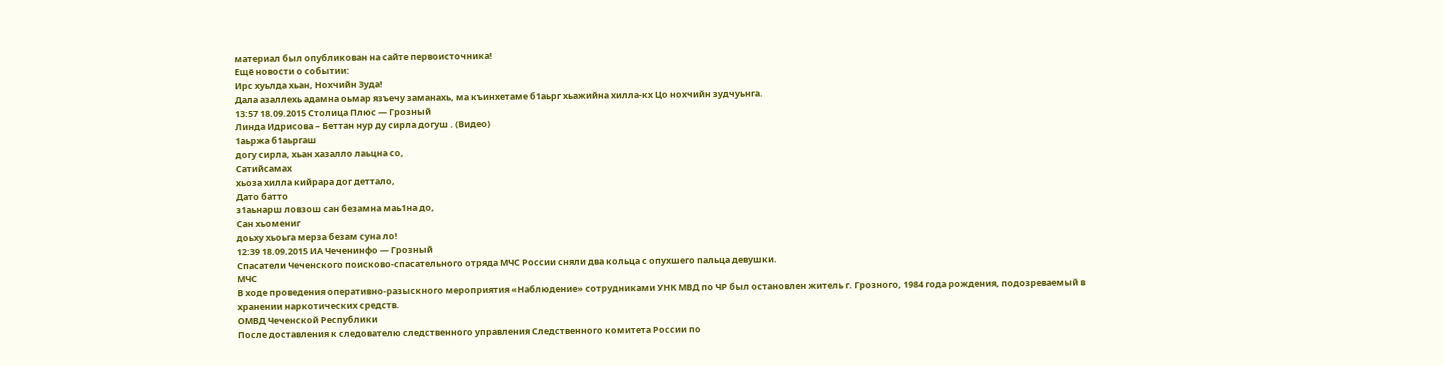материал был опубликован на сайте первоисточника!
Ещё новости о событии:
Ирс хуьлда хьан, Нохчийн Зуда!
Дала азаллехь адамна оьмар язъечу заманахь, ма къинхетаме б1аьрг хьажийна хилла-кх Цо нохчийн зудчуьнга.
13:57 18.09.2015 Столица Плюс — Грозный
Линда Идрисова – Беттан нур ду сирла догуш . (Видео)
1аьржа б1аьргаш
догу сирла, хьан хазалло лаьцна со,
Сатийсамах
хьоза хилла кийрара дог деттало,
Дато батто
з1аьнарш ловзош сан безамна маь1на до,
Сан хьомениг
доьху хьоьга мерза безам суна ло!
12:39 18.09.2015 ИА Чеченинфо — Грозный
Спасатели Чеченского поисково-спасательного отряда МЧС России сняли два кольца с опухшего пальца девушки.
МЧС
В ходе проведения оперативно-разыскного мероприятия «Наблюдение» сотрудниками УНК МВД по ЧР был остановлен житель г. Грозного, 1984 года рождения, подозреваемый в хранении наркотических средств.
ОМВД Чеченской Республики
После доставления к следователю следственного управления Следственного комитета России по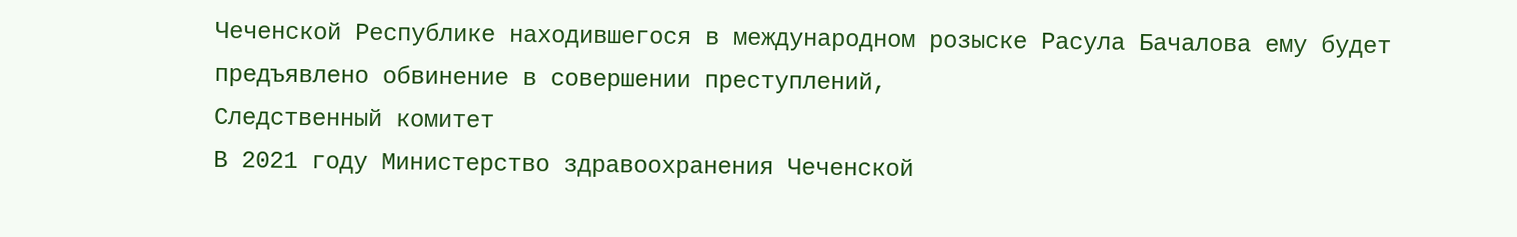Чеченской Республике находившегося в международном розыске Расула Бачалова ему будет предъявлено обвинение в совершении преступлений,
Следственный комитет
В 2021 году Министерство здравоохранения Чеченской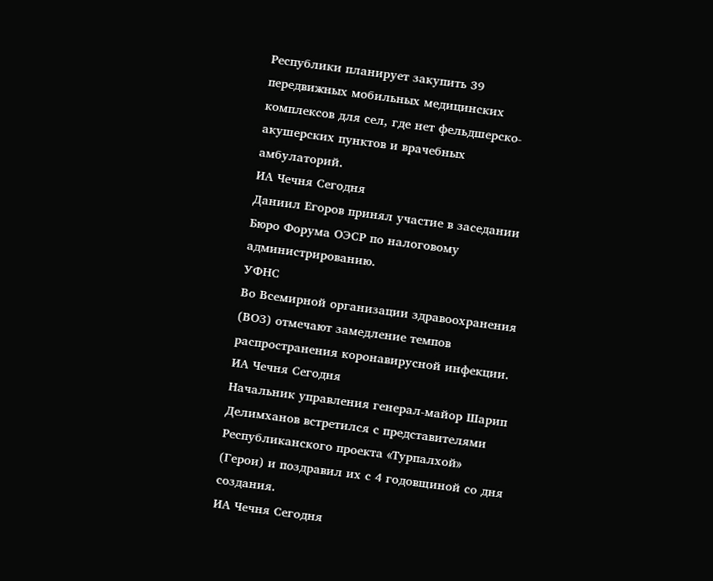Республики планирует закупить 39 передвижных мобильных медицинских комплексов для сел, где нет фельдшерско-акушерских пунктов и врачебных амбулаторий.
ИА Чечня Сегодня
Даниил Егоров принял участие в заседании Бюро Форума ОЭСР по налоговому администрированию.
УФНС
Во Всемирной организации здравоохранения (ВОЗ) отмечают замедление темпов распространения коронавирусной инфекции.
ИА Чечня Сегодня
Начальник управления генерал-майор Шарип Делимханов встретился с представителями Республиканского проекта «Турпалхой» (Герои) и поздравил их с 4 годовщиной со дня создания.
ИА Чечня Сегодня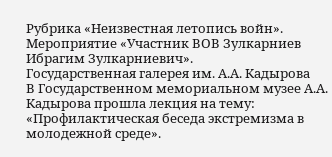Рубрика «Неизвестная летопись войн».
Мероприятие «Участник ВОВ Зулкарниев Ибрагим Зулкарниевич».
Государственная галерея им. А.А. Кадырова
В Государственном мемориальном музее А.А. Кадырова прошла лекция на тему: «Профилактическая беседа экстремизма в молодежной среде».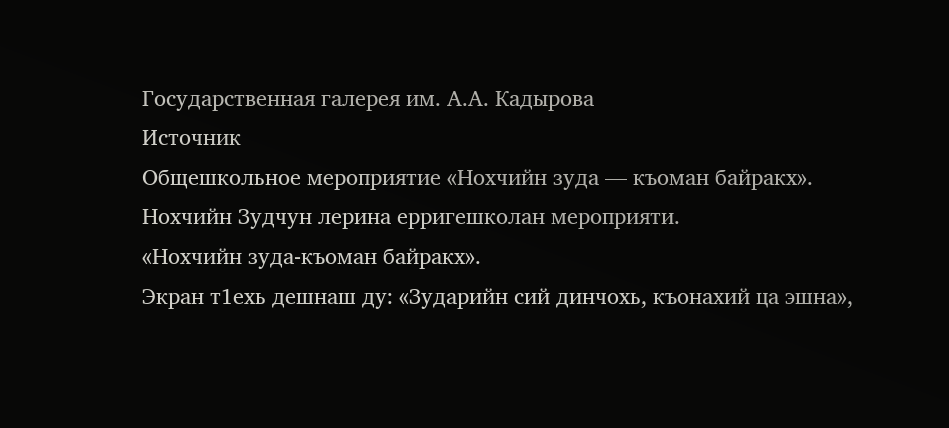Государственная галерея им. А.А. Кадырова
Источник
Общешкольное мероприятие «Нохчийн зуда — къоман байракх».
Нохчийн Зудчун лерина ерригешколан мероприяти.
«Нохчийн зуда-къоман байракх».
Экран т1ехь дешнаш ду: «Зударийн сий динчохь, къонахий ца эшна»,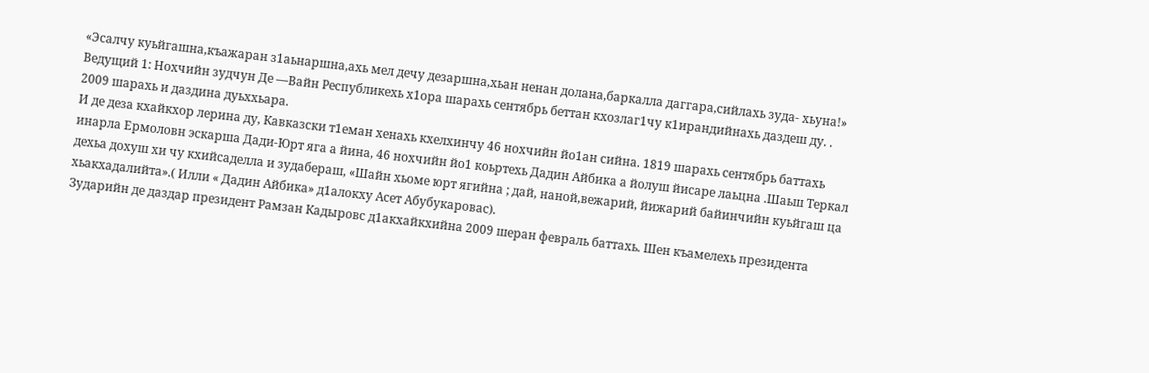«Эсалчу куьйгашна,къажаран з1аьнаршна,ахь мел дечу дезаршна,хьан ненан долана,баркалла даггара,сийлахь зуда- хьуна!»
Ведущий 1: Нохчийн зудчун Де —Вайн Республикехь х1ора шарахь сентябрь беттан кхозлаг1чу к1ирандийнахь даздеш ду. . 2009 шарахь и даздина дуьххьара.
И де деза кхайкхор лерина ду, Кавказски т1еман хенахь кхелхинчу 46 нохчийн йо1ан сийна. 1819 шарахь сентябрь баттахь инарла Ермоловн эскарша Дади-Юрт яга а йина, 46 нохчийн йо1 коьртехь Дадин Айбика а йолуш йисаре лаьцна .Шаьш Теркал дехьа дохуш хи чу кхийсаделла и зудабераш, «Шайн хьоме юрт ягийна ; дай, наной,вежарий, йижарий байинчийн куьйгаш ца хьакхадалийта».( Илли « Дадин Айбика» д1алокху Асет Абубукаровас).
Зударийн де даздар президент Рамзан Кадыровс д1акхайкхийна 2009 шеран февраль баттахь. Шен къамелехь президента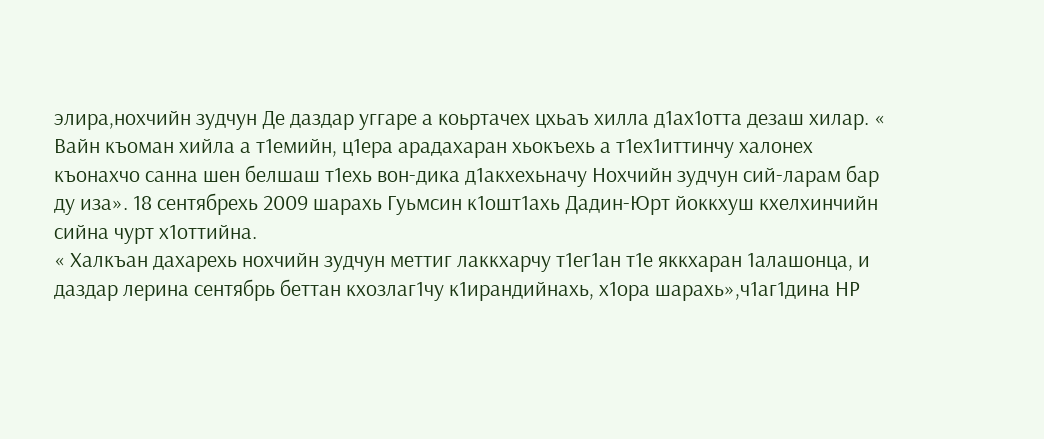элира,нохчийн зудчун Де даздар уггаре а коьртачех цхьаъ хилла д1ах1отта дезаш хилар. « Вайн къоман хийла а т1емийн, ц1ера арадахаран хьокъехь а т1ех1иттинчу халонех къонахчо санна шен белшаш т1ехь вон-дика д1акхехьначу Нохчийн зудчун сий-ларам бар ду иза». 18 сентябрехь 2009 шарахь Гуьмсин к1ошт1ахь Дадин-Юрт йоккхуш кхелхинчийн сийна чурт х1оттийна.
« Халкъан дахарехь нохчийн зудчун меттиг лаккхарчу т1ег1ан т1е яккхаран 1алашонца, и даздар лерина сентябрь беттан кхозлаг1чу к1ирандийнахь, х1ора шарахь»,ч1аг1дина НР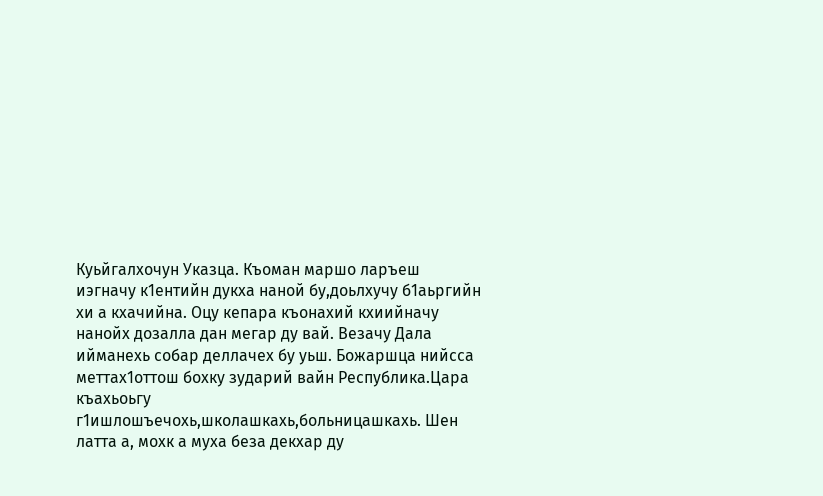Куьйгалхочун Указца. Къоман маршо ларъеш иэгначу к1ентийн дукха наной бу,доьлхучу б1аьргийн хи а кхачийна. Оцу кепара къонахий кхиийначу нанойх дозалла дан мегар ду вай. Везачу Дала ийманехь собар деллачех бу уьш. Божаршца нийсса меттах1оттош бохку зударий вайн Республика.Цара къахьоьгу г1ишлошъечохь,школашкахь,больницашкахь. Шен латта а, мохк а муха беза декхар ду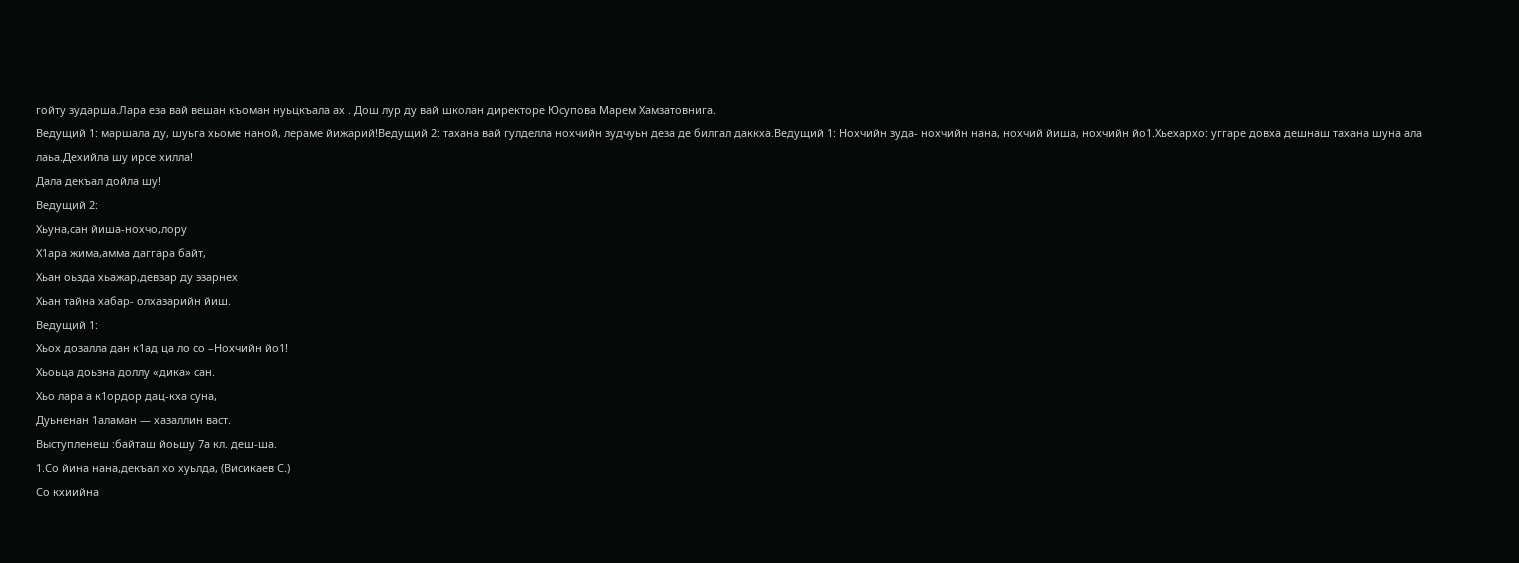гойту зударша.Лара еза вай вешан къоман нуьцкъала ах . Дош лур ду вай школан директоре Юсупова Марем Хамзатовнига.
Ведущий 1: маршала ду, шуьга хьоме наной, лераме йижарий!Ведущий 2: тахана вай гулделла нохчийн зудчуьн деза де билгал даккха.Ведущий 1: Нохчийн зуда- нохчийн нана, нохчий йиша, нохчийн йо1.Хьехархо: уггаре довха дешнаш тахана шуна ала лаьа.Дехийла шу ирсе хилла!
Дала декъал дойла шу!
Ведущий 2:
Хьуна,сан йиша-нохчо,лору
Х1ара жима,амма даггара байт,
Хьан оьзда хьажар,девзар ду эзарнех
Хьан тайна хабар- олхазарийн йиш.
Ведущий 1:
Хьох дозалла дан к1ад ца ло со –Нохчийн йо1!
Хьоьца доьзна доллу «дика» сан.
Хьо лара а к1ордор дац-кха суна,
Дуьненан 1аламан — хазаллин васт.
Выступленеш :байташ йоьшу 7а кл. деш-ша.
1.Со йина нана,декъал хо хуьлда, (Висикаев С.)
Со кхиийна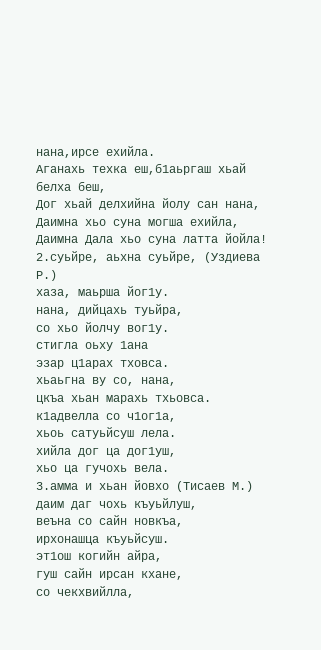нана,ирсе ехийла.
Аганахь техка еш,б1аьргаш хьай белха беш,
Дог хьай делхийна йолу сан нана,
Даимна хьо суна могша ехийла,
Даимна Дала хьо суна латта йойла!
2.суьйре, аьхна суьйре, (Уздиева Р.)
хаза, маьрша йог1у.
нана, дийцахь туьйра,
со хьо йолчу вог1у.
стигла оьху 1ана
эзар ц1арах тховса.
хьаьгна ву со, нана,
цкъа хьан марахь тхьовса.
к1адвелла со ч1ог1а,
хьоь сатуьйсуш лела.
хийла дог ца дог1уш,
хьо ца гучохь вела.
3.амма и хьан йовхо (Тисаев М.)
даим даг чохь къуьйлуш,
веъна со сайн новкъа,
ирхонашца къуьйсуш.
эт1ош когийн айра,
гуш сайн ирсан кхане,
со чекхвийлла,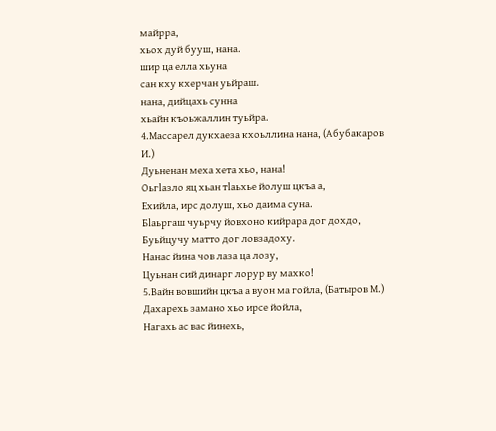майрра,
хьох дуй бууш, нана.
шир ца елла хьуна
сан кху кхерчан уьйраш.
нана, дийцахь сунна
хьайн къоьжаллин туьйра.
4.Массарел дукхаеза кхоьллина нана, (Абубакаров И.)
Дуьненан меха хета хьо, нана!
Оьгlазло яц хьан тlаьхье йолуш цкъа а,
Ехийла, ирс долуш, хьо даима суна.
Бlаьргаш чуьрчу йовхоно кийрара дог дохдо,
Буьйцучу матто дог ловзадоху.
Нанас йина чов лаза ца лозу,
Цуьнан сий динарг лорур ву махко!
5.Вайн вовшийн цкъа а вуон ма гойла, (Батыров М.)
Дахарехь замано хьо ирсе йойла,
Нагахь ас вас йинехь,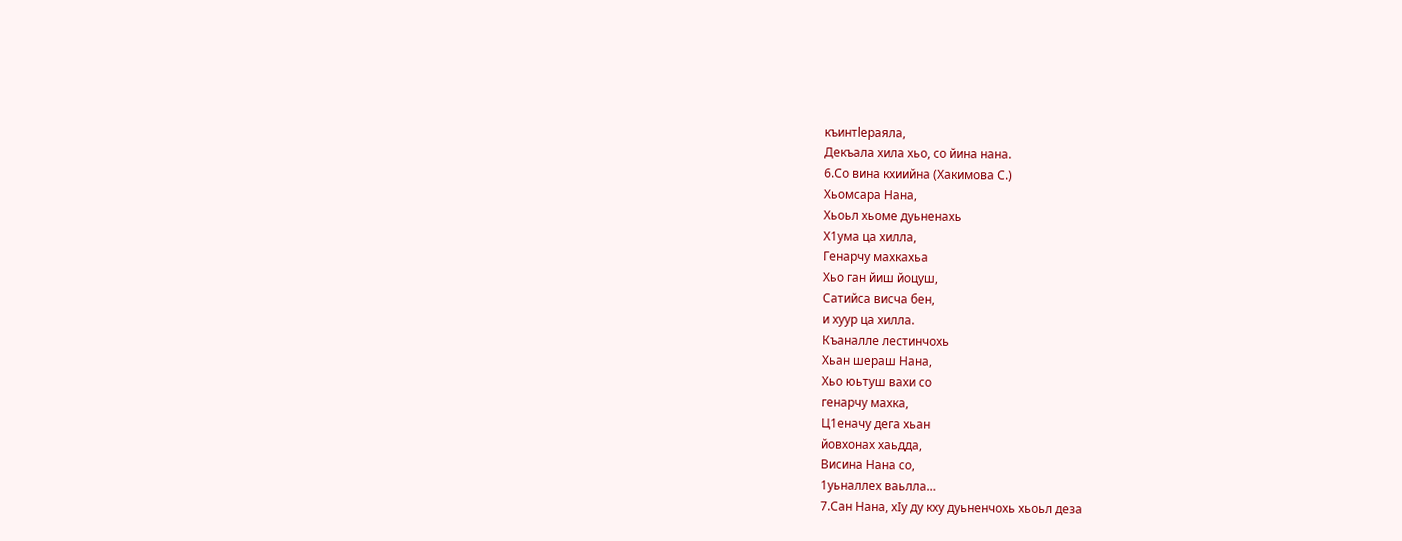къинтlераяла,
Декъала хила хьо, со йина нана.
6.Со вина кхиийна (Хакимова С.)
Хьомсара Нана,
Хьоьл хьоме дуьненахь
Х1ума ца хилла,
Генарчу махкахьа
Хьо ган йиш йоцуш,
Сатийса висча бен,
и хуур ца хилла.
Къаналле лестинчохь
Хьан шераш Нана,
Хьо юьтуш вахи со
генарчу махка,
Ц1еначу дега хьан
йовхонах хаьдда,
Висина Нана со,
1уьналлех ваьлла…
7.Сан Нана, хIу ду кху дуьненчохь хьоьл деза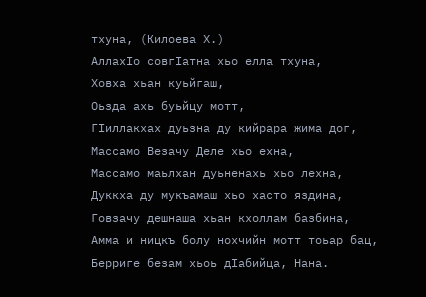тхуна, (Килоева Х.)
АллахIо совгIатна хьо елла тхуна,
Ховха хьан куьйгаш,
Оьзда ахь буьйцу мотт,
ГIиллакхах дуьзна ду кийрара жима дог,
Массамо Везачу Деле хьо ехна,
Массамо маьлхан дуьненахь хьо лехна,
Дуккха ду мукъамаш хьо хасто яздина,
Говзачу дешнаша хьан кхоллам базбина,
Амма и ницкъ болу нохчийн мотт тоьар бац,
Берриге безам хьоь дIабийца, Нана.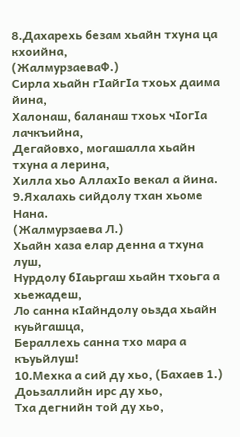8.Дахарехь безам хьайн тхуна ца кхоийна,
(ЖалмурзаеваФ.)
Сирла хьайн гIайгIа тхоьх даима йина,
Халонаш, баланаш тхоьх чIогIа лачкъийна,
Дегайовхо, могашалла хьайн тхуна а лерина,
Хилла хьо АллахIо векал а йина.
9.Яхалахь сийдолу тхан хьоме Нана.
(Жалмурзаева Л.)
Хьайн хаза елар денна а тхуна луш,
Нурдолу бIаьргаш хьайн тхоьга а хьежадеш,
Ло санна кIайндолу оьзда хьайн куьйгашца,
Бераллехь санна тхо мара а къуьйлуш!
10.Мехка а сий ду хьо, (Бахаев 1.)
Доьзаллийн ирс ду хьо,
Тха дегнийн той ду хьо,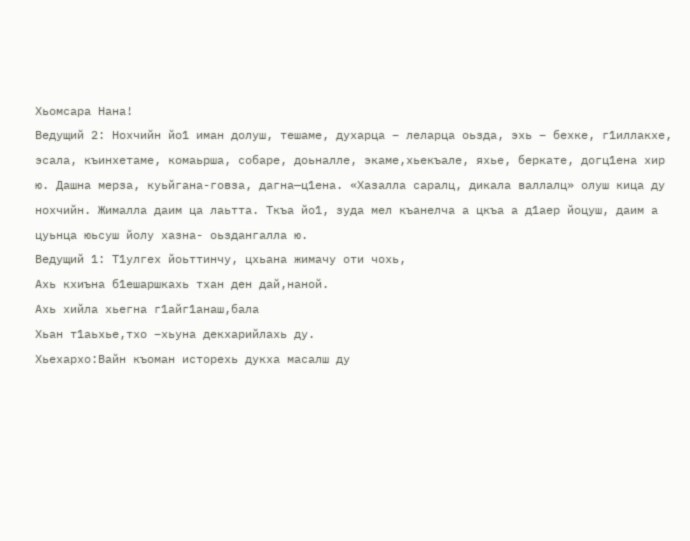Хьомсара Нана!
Ведущий 2: Нохчийн йо1 иман долуш, тешаме, духарца – леларца оьзда, эхь – бехке, г1иллакхе, эсала, къинхетаме, комаьрша, собаре, доьналле, экаме,хьекъале, яхье, беркате, догц1ена хир ю. Дашна мерза, куьйгана-говза, дагна—ц1ена. «Хазалла саралц, дикала валлалц» олуш кица ду нохчийн. Жималла даим ца лаьтта. Ткъа йо1, зуда мел къанелча а цкъа а д1аер йоцуш, даим а цуьнца юьсуш йолу хазна- оьздангалла ю.
Ведущий 1: Т1улгех йоьттинчу, цхьана жимачу оти чохь,
Ахь кхиъна б1ешаршкахь тхан ден дай,наной.
Ахь хийла хьегна г1айг1анаш,бала
Хьан т1аьхье,тхо –хьуна декхарийлахь ду.
Хьехархо:Вайн къоман исторехь дукха масалш ду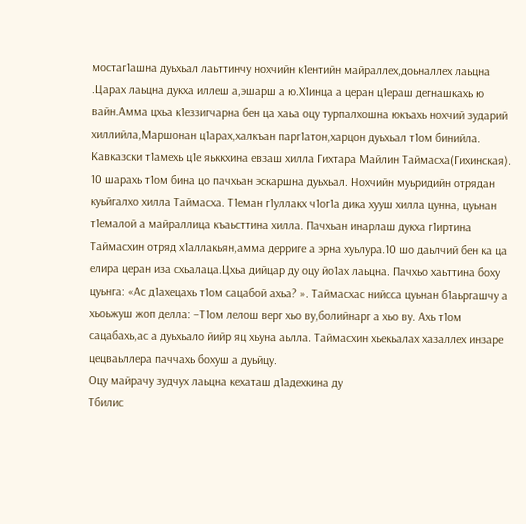мостаг1ашна дуьхьал лаьттинчу нохчийн к1ентийн майраллех,доьналлех лаьцна .Царах лаьцна дукха иллеш а,эшарш а ю.Х1инца а церан ц1ераш дегнашкахь ю вайн.Амма цхьа к1еззигчарна бен ца хаьа оцу турпалхошна юкъахь нохчий зударий хиллийла,Маршонан ц1арах,халкъан парг1атон,харцон дуьхьал т1ом бинийла.
Кавказски т1амехь ц1е яьккхина евзаш хилла Гихтара Майлин Таймасха(Гихинская). 10 шарахь т1ом бина цо пачхьан эскаршна дуьхьал. Нохчийн муьридийн отрядан куьйгалхо хилла Таймасха. Т1еман г1уллакх ч1ог1а дика хууш хилла цунна, цуьнан т1емалой а майраллица къаьсттина хилла. Пачхьан инарлаш дукха г1иртина Таймасхин отряд х1аллакьян,амма дерриге а эрна хуьлура.10 шо даьлчий бен ка ца елира церан иза схьалаца.Цхьа дийцар ду оцу йо1ах лаьцна. Пачхьо хаьттина боху цуьнга: «Ас д1ахецахь т1ом сацабой ахьа? ». Таймасхас нийсса цуьнан б1аьргашчу а хьоьжуш жоп делла: –Т1ом лелош верг хьо ву,болийнарг а хьо ву. Ахь т1ом сацабахь,ас а дуьхьало йийр яц хьуна аьлла. Таймасхин хьекьалах хазаллех инзаре цецваьллера паччахь бохуш а дуьйцу.
Оцу майрачу зудчух лаьцна кехаташ д1адехкина ду
Тбилис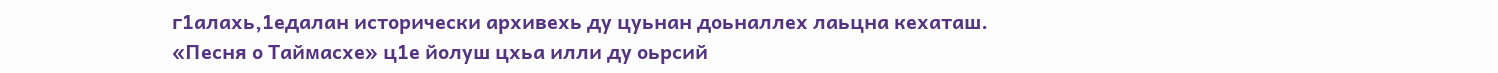г1алахь,1едалан исторически архивехь ду цуьнан доьналлех лаьцна кехаташ.
«Песня о Таймасхе» ц1е йолуш цхьа илли ду оьрсий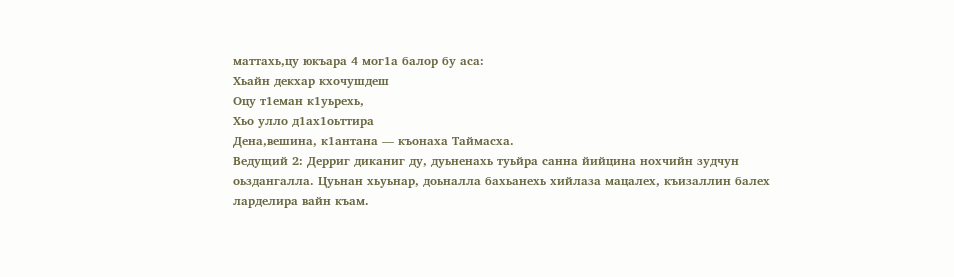маттахь,цу юкъара 4 мог1а балор бу аса:
Хьайн декхар кхочушдеш
Оцу т1еман к1уьрехь,
Хьо улло д1ах1оьттира
Дена,вешина, к1антана — къонаха Таймасха.
Ведущий 2: Дерриг диканиг ду, дуьненахь туьйра санна йийцина нохчийн зудчун оьздангалла. Цуьнан хьуьнар, доьналла бахьанехь хийлаза мацалех, къизаллин балех ларделира вайн къам.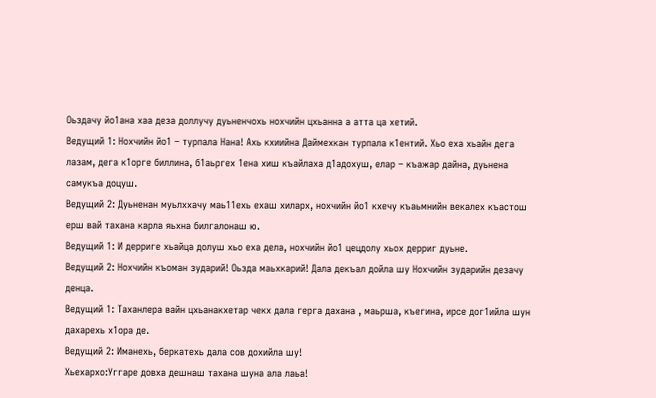Оьздачу йо1ана хаа деза доллучу дуьненчохь нохчийн цхьанна а атта ца хетий.
Ведущий 1: Нохчийн йо1 – турпала Нана! Ахь кхиийна Даймехкан турпала к1ентий. Хьо еха хьайн дега лазам, дега к1орге биллина, б1аьргех 1ена хиш къайлаха д1адохуш, елар – къажар дайна, дуьнена самукъа доцуш.
Ведущий 2: Дуьненан муьлххачу маь11ехь ехаш хиларх, нохчийн йо1 кхечу къаьмнийн векалех къастош ерш вай тахана карла яьхна билгалонаш ю.
Ведущий 1: И дерриге хьайца долуш хьо еха дела, нохчийн йо1 цецдолу хьох дерриг дуьне.
Ведущий 2: Нохчийн къоман зударий! Оьзда маьхкарий! Дала декъал дойла шу Нохчийн зударийн дезачу денца.
Ведущий 1: Таханлера вайн цхьанакхетар чекх дала герга дахана , маьрша, къегина, ирсе дог1ийла шун дахарехь х1ора де.
Ведущий 2: Иманехь, беркатехь дала сов дохийла шу!
Хьехархо:Уггаре довха дешнаш тахана шуна ала лаьа!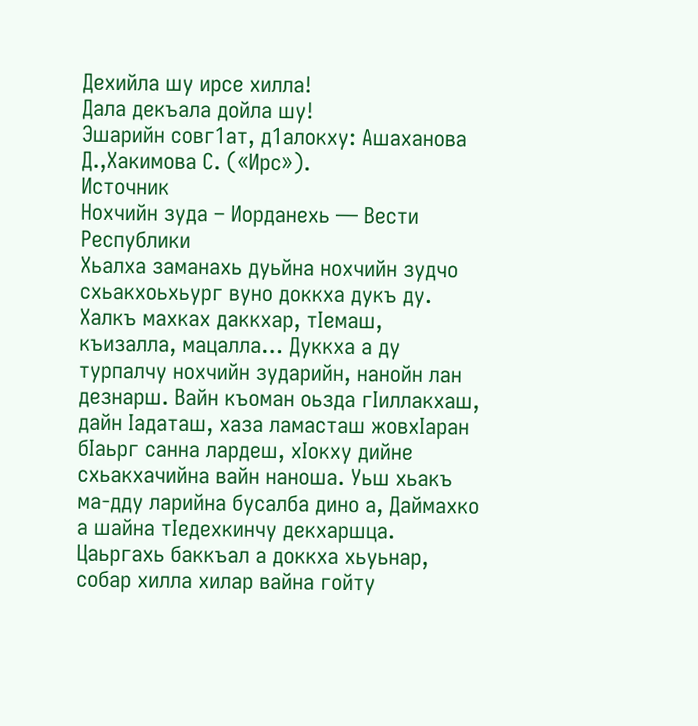Дехийла шу ирсе хилла!
Дала декъала дойла шу!
Эшарийн совг1ат, д1алокху: Ашаханова Д.,Хакимова С. («Ирс»).
Источник
Нохчийн зуда – Иорданехь — Вести Республики
Хьалха заманахь дуьйна нохчийн зудчо схьакхоьхьург вуно доккха дукъ ду. Халкъ махках даккхар, тIемаш, къизалла, мацалла… Дуккха а ду турпалчу нохчийн зударийн, нанойн лан дезнарш. Вайн къоман оьзда гIиллакхаш, дайн Iадаташ, хаза ламасташ жовхIаран бIаьрг санна лардеш, хIокху дийне схьакхачийна вайн наноша. Уьш хьакъ ма-дду ларийна бусалба дино а, Даймахко а шайна тIедехкинчу декхаршца. Цаьргахь баккъал а доккха хьуьнар, собар хилла хилар вайна гойту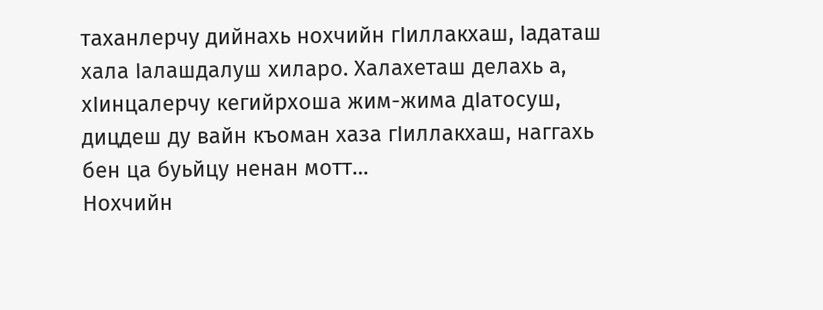таханлерчу дийнахь нохчийн гIиллакхаш, Iадаташ хала Iалашдалуш хиларо. Халахеташ делахь а, хIинцалерчу кегийрхоша жим-жима дIатосуш, дицдеш ду вайн къоман хаза гIиллакхаш, наггахь бен ца буьйцу ненан мотт…
Нохчийн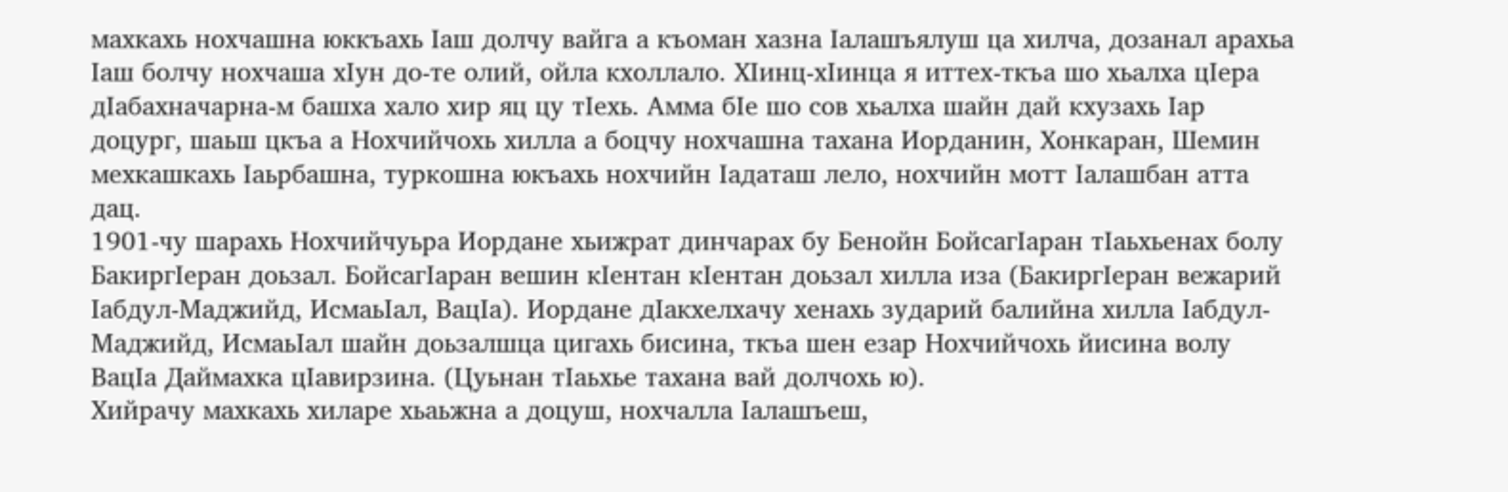махкахь нохчашна юккъахь Iаш долчу вайга а къоман хазна Iалашъялуш ца хилча, дозанал арахьа Iаш болчу нохчаша хIун до-те олий, ойла кхоллало. ХIинц-хIинца я иттех-ткъа шо хьалха цIера дIабахначарна-м башха хало хир яц цу тIехь. Амма бIе шо сов хьалха шайн дай кхузахь Iар доцург, шаьш цкъа а Нохчийчохь хилла а боцчу нохчашна тахана Иорданин, Хонкаран, Шемин мехкашкахь Iаьрбашна, туркошна юкъахь нохчийн Iадаташ лело, нохчийн мотт Iалашбан атта дац.
1901-чу шарахь Нохчийчуьра Иордане хьижрат динчарах бу Бенойн БойсагIаран тIаьхьенах болу БакиргIеран доьзал. БойсагIаран вешин кIентан кIентан доьзал хилла иза (БакиргIеран вежарий Iабдул-Маджийд, ИсмаьIал, ВацIа). Иордане дIакхелхачу хенахь зударий балийна хилла Iабдул-Маджийд, ИсмаьIал шайн доьзалшца цигахь бисина, ткъа шен езар Нохчийчохь йисина волу ВацIа Даймахка цIавирзина. (Цуьнан тIаьхье тахана вай долчохь ю).
Хийрачу махкахь хиларе хьаьжна а доцуш, нохчалла Iалашъеш,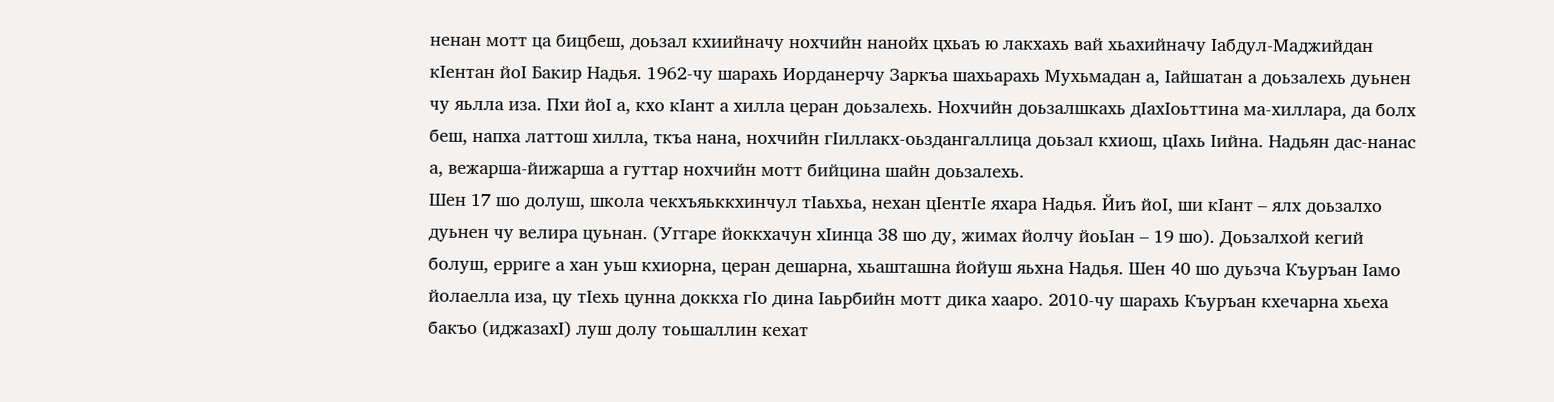ненан мотт ца бицбеш, доьзал кхиийначу нохчийн нанойх цхьаъ ю лакхахь вай хьахийначу Iабдул-Маджийдан кIентан йоI Бакир Надья. 1962-чу шарахь Иорданерчу Заркъа шахьарахь Мухьмадан а, Iайшатан а доьзалехь дуьнен чу яьлла иза. Пхи йоI а, кхо кIант а хилла церан доьзалехь. Нохчийн доьзалшкахь дIахIоьттина ма-хиллара, да болх беш, напха латтош хилла, ткъа нана, нохчийн гIиллакх-оьздангаллица доьзал кхиош, цIахь Iийна. Надьян дас-нанас а, вежарша-йижарша а гуттар нохчийн мотт бийцина шайн доьзалехь.
Шен 17 шо долуш, школа чекхъяьккхинчул тIаьхьа, нехан цIентIе яхара Надья. Йиъ йоI, ши кIант – ялх доьзалхо дуьнен чу велира цуьнан. (Уггаре йоккхачун хIинца 38 шо ду, жимах йолчу йоьIан – 19 шо). Доьзалхой кегий болуш, ерриге а хан уьш кхиорна, церан дешарна, хьашташна йойуш яьхна Надья. Шен 40 шо дуьзча Къуръан Iамо йолаелла иза, цу тIехь цунна доккха гIо дина Iаьрбийн мотт дика хааро. 2010-чу шарахь Къуръан кхечарна хьеха бакъо (иджазахI) луш долу тоьшаллин кехат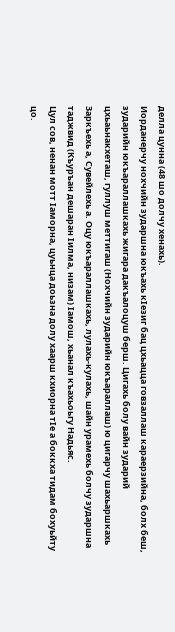делла цунна (48 шо долчу хенахь).
Иорданерчу нохчийн зударшна юкъахь кIезиг бац цхьацца говзаллаш караерзийна, болх беш, зударийн юкъараллашкахь жигара дакъалоцуш берш. Цигахь болу вайн зударий цхьаьнакхеташ, гуллуш меттигаш (Нохчийн зударийн юкъараллаш) ю цигарчу шахьаршкахь Заркъехь а, Сувейлехь а. Оцу юкъараллашкахь, лулахь-кулахь, шайн урамехь болчу зударшна таджвид (Къуръан дешаран Iилма, низам) Iамош, хьанал къахьоьгу Надьяс.
Цул сов, ненан мотт Iаморна, цуьнца доьзна долу хаарш кхиорна тIе а боккха тидам бохуьйту цо.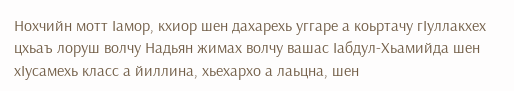Нохчийн мотт Iамор, кхиор шен дахарехь уггаре а коьртачу гIуллакхех цхьаъ лоруш волчу Надьян жимах волчу вашас Iабдул-Хьамийда шен хIусамехь класс а йиллина, хьехархо а лаьцна, шен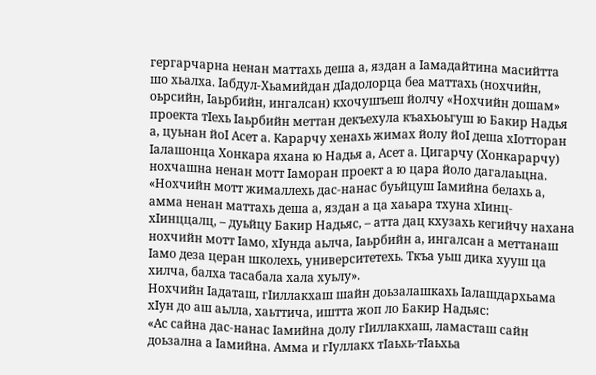гергарчарна ненан маттахь деша а, яздан а Iамадайтина масийтта шо хьалха. Iабдул-Хьамийдан дIадолорца беа маттахь (нохчийн, оьрсийн, Iаьрбийн, ингалсан) кхочушъеш йолчу «Нохчийн дошам» проекта тIехь Iаьрбийн меттан декъехула къахьоьгуш ю Бакир Надья а, цуьнан йоI Асет а. Карарчу хенахь жимах йолу йоI деша хIотторан Iалашонца Хонкара яхана ю Надья а, Асет а. Цигарчу (Хонкарарчу) нохчашна ненан мотт Iаморан проект а ю цара йоло дагалаьцна.
«Нохчийн мотт жималлехь дас-нанас буьйцуш Iамийна белахь а, амма ненан маттахь деша а, яздан а ца хаьара тхуна хIинц-хIинццалц, – дуьйцу Бакир Надьяс, – атта дац кхузахь кегийчу нахана нохчийн мотт Iамо, хIунда аьлча, Iаьрбийн а, ингалсан а меттанаш Iамо деза церан школехь, университетехь. Ткъа уьш дика хууш ца хилча, балха тасабала хала хуьлу».
Нохчийн Iадаташ, гIиллакхаш шайн доьзалашкахь Iалашдархьама хIун до аш аьлла, хаьттича, иштта жоп ло Бакир Надьяс:
«Ас сайна дас-нанас Iамийна долу гIиллакхаш, ламасташ сайн доьзална а Iамийна. Амма и гIуллакх тIаьхь-тIаьхьа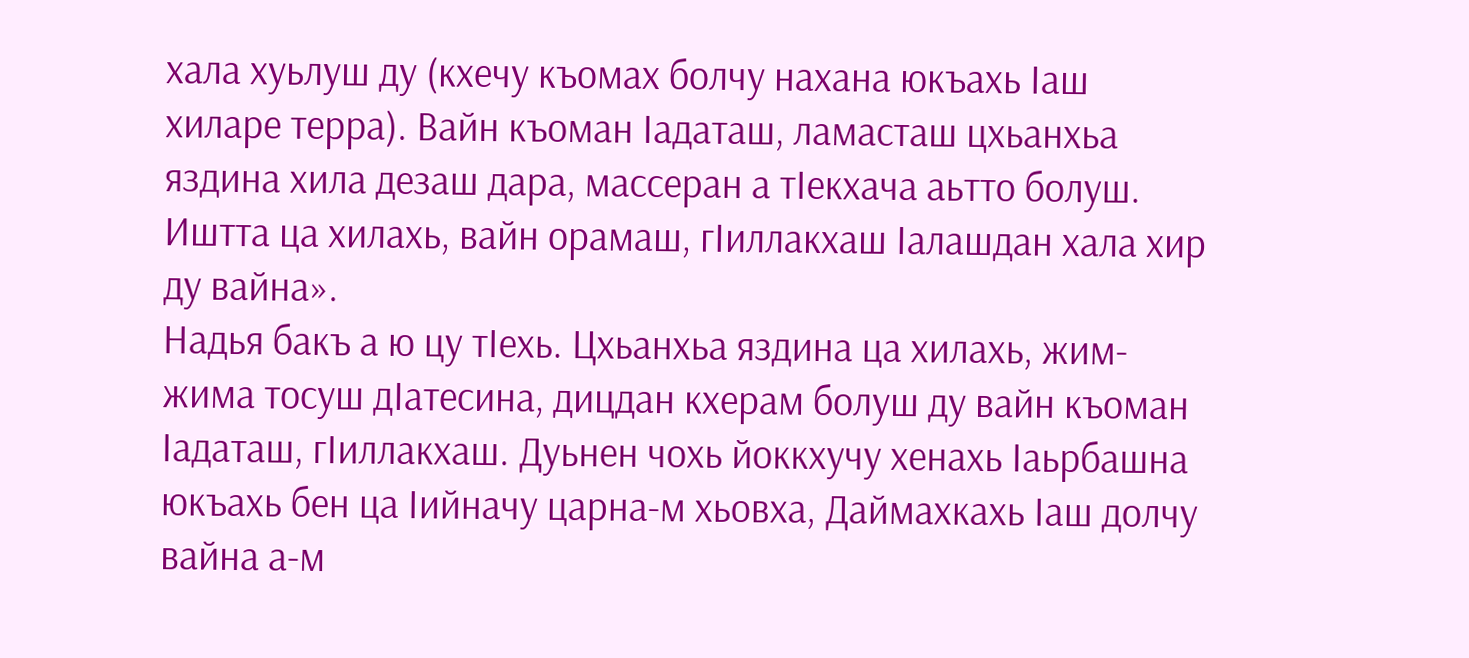хала хуьлуш ду (кхечу къомах болчу нахана юкъахь Iаш хиларе терра). Вайн къоман Iадаташ, ламасташ цхьанхьа яздина хила дезаш дара, массеран а тIекхача аьтто болуш. Иштта ца хилахь, вайн орамаш, гIиллакхаш Iалашдан хала хир ду вайна».
Надья бакъ а ю цу тIехь. Цхьанхьа яздина ца хилахь, жим-жима тосуш дIатесина, дицдан кхерам болуш ду вайн къоман Iадаташ, гIиллакхаш. Дуьнен чохь йоккхучу хенахь Iаьрбашна юкъахь бен ца Iийначу царна-м хьовха, Даймахкахь Iаш долчу вайна а-м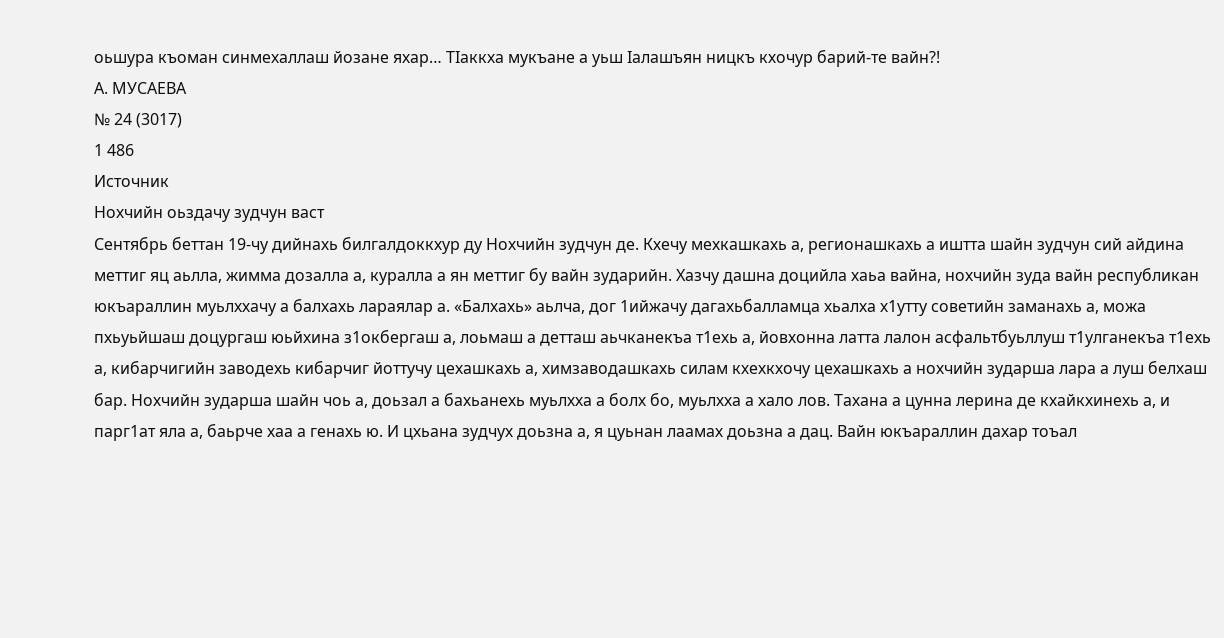оьшура къоман синмехаллаш йозане яхар… ТIаккха мукъане а уьш Iалашъян ницкъ кхочур барий-те вайн?!
А. МУСАЕВА
№ 24 (3017)
1 486
Источник
Нохчийн оьздачу зудчун васт
Сентябрь беттан 19-чу дийнахь билгалдоккхур ду Нохчийн зудчун де. Кхечу мехкашкахь а, регионашкахь а иштта шайн зудчун сий айдина меттиг яц аьлла, жимма дозалла а, куралла а ян меттиг бу вайн зударийн. Хазчу дашна доцийла хаьа вайна, нохчийн зуда вайн республикан юкъараллин муьлххачу а балхахь лараялар а. «Балхахь» аьлча, дог 1ийжачу дагахьбалламца хьалха х1утту советийн заманахь а, можа пхьуьйшаш доцургаш юьйхина з1окбергаш а, лоьмаш а детташ аьчканекъа т1ехь а, йовхонна латта лалон асфальтбуьллуш т1улганекъа т1ехь а, кибарчигийн заводехь кибарчиг йоттучу цехашкахь а, химзаводашкахь силам кхехкхочу цехашкахь а нохчийн зударша лара а луш белхаш бар. Нохчийн зударша шайн чоь а, доьзал а бахьанехь муьлхха а болх бо, муьлхха а хало лов. Тахана а цунна лерина де кхайкхинехь а, и парг1ат яла а, баьрче хаа а генахь ю. И цхьана зудчух доьзна а, я цуьнан лаамах доьзна а дац. Вайн юкъараллин дахар тоъал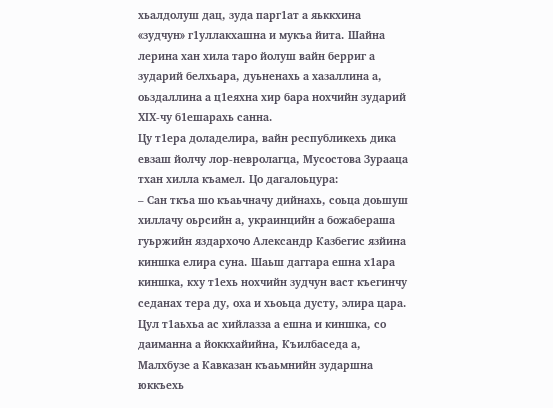хьалдолуш дац, зуда парг1ат а яьккхина «зудчун» г1уллакхашна и мукъа йита. Шайна лерина хан хила таро йолуш вайн берриг а зударий белхьара, дуьненахь а хазаллина а, оьздаллина а ц1еяхна хир бара нохчийн зударий ХIХ-чу б1ешарахь санна.
Цу т1ера доладелира, вайн республикехь дика евзаш йолчу лор-невролагца, Мусостова Зурааца тхан хилла къамел. Цо дагалоьцура:
– Сан ткъа шо къаьчначу дийнахь, соьца доьшуш хиллачу оьрсийн а, украинцийн а божабераша гуьржийн яздархочо Александр Казбегис язйина киншка елира суна. Шаьш даггара ешна х1ара киншка, кху т1ехь нохчийн зудчун васт къегинчу седанах тера ду, оха и хьоьца дусту, элира цара. Цул т1аьхьа ас хийлазза а ешна и киншка, со даиманна а йоккхайийна, Къилбаседа а, Малхбузе а Кавказан къаьмнийн зударшна юккъехь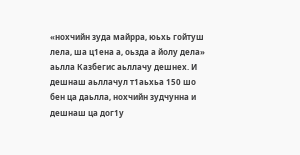«нохчийн зуда майрра, юьхь гойтуш лела, ша ц1ена а, оьзда а йолу дела» аьлла Казбегис аьллачу дешнех. И дешнаш аьллачул т1аьхьа 150 шо бен ца даьлла, нохчийн зудчунна и дешнаш ца дог1у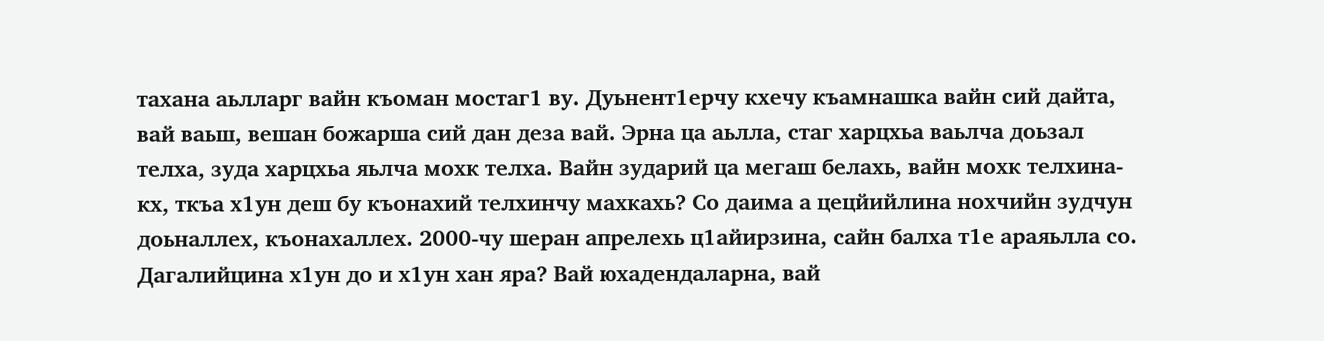тахана аьлларг вайн къоман мостаг1 ву. Дуьнент1ерчу кхечу къамнашка вайн сий дайта, вай ваьш, вешан божарша сий дан деза вай. Эрна ца аьлла, стаг харцхьа ваьлча доьзал телха, зуда харцхьа яьлча мохк телха. Вайн зударий ца мегаш белахь, вайн мохк телхина-кх, ткъа х1ун деш бу къонахий телхинчу махкахь? Со даима а цецйийлина нохчийн зудчун доьналлех, къонахаллех. 2000-чу шеран апрелехь ц1айирзина, сайн балха т1е араяьлла со. Дагалийцина х1ун до и х1ун хан яра? Вай юхадендаларна, вай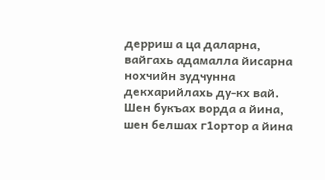дерриш а ца даларна, вайгахь адамалла йисарна нохчийн зудчунна декхарийлахь ду-кх вай. Шен букъах ворда а йина, шен белшах г1ортор а йина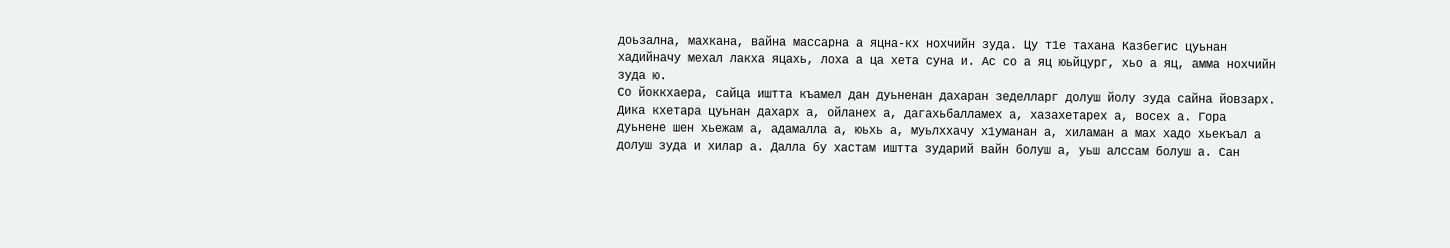доьзална, махкана, вайна массарна а яцна-кх нохчийн зуда. Цу т1е тахана Казбегис цуьнан хадийначу мехал лакха яцахь, лоха а ца хета суна и. Ас со а яц юьйцург, хьо а яц, амма нохчийн зуда ю.
Со йоккхаера, сайца иштта къамел дан дуьненан дахаран зеделларг долуш йолу зуда сайна йовзарх. Дика кхетара цуьнан дахарх а, ойланех а, дагахьбалламех а, хазахетарех а, восех а. Гора дуьнене шен хьежам а, адамалла а, юьхь а, муьлххачу х1уманан а, хиламан а мах хадо хьекъал а долуш зуда и хилар а. Далла бу хастам иштта зударий вайн болуш а, уьш алссам болуш а. Сан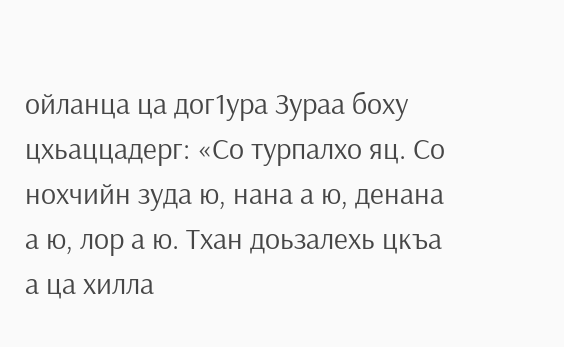ойланца ца дог1ура Зураа боху цхьаццадерг: «Со турпалхо яц. Со нохчийн зуда ю, нана а ю, денана а ю, лор а ю. Тхан доьзалехь цкъа а ца хилла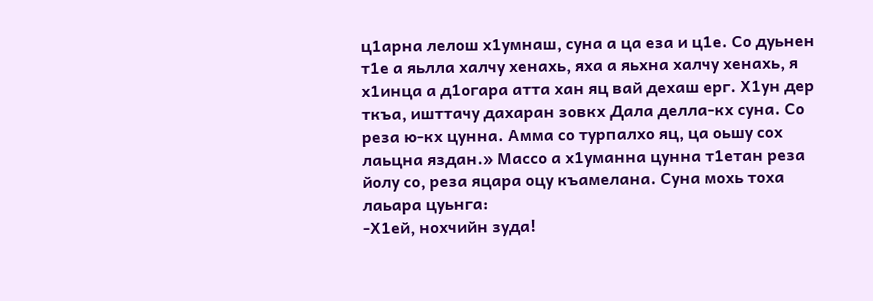ц1арна лелош х1умнаш, суна а ца еза и ц1е. Со дуьнен т1е а яьлла халчу хенахь, яха а яьхна халчу хенахь, я х1инца а д1огара атта хан яц вай дехаш ерг. Х1ун дер ткъа, ишттачу дахаран зовкх Дала делла-кх суна. Со реза ю-кх цунна. Амма со турпалхо яц, ца оьшу сох лаьцна яздан.» Массо а х1уманна цунна т1етан реза йолу со, реза яцара оцу къамелана. Суна мохь тоха лаьара цуьнга:
-Х1ей, нохчийн зуда!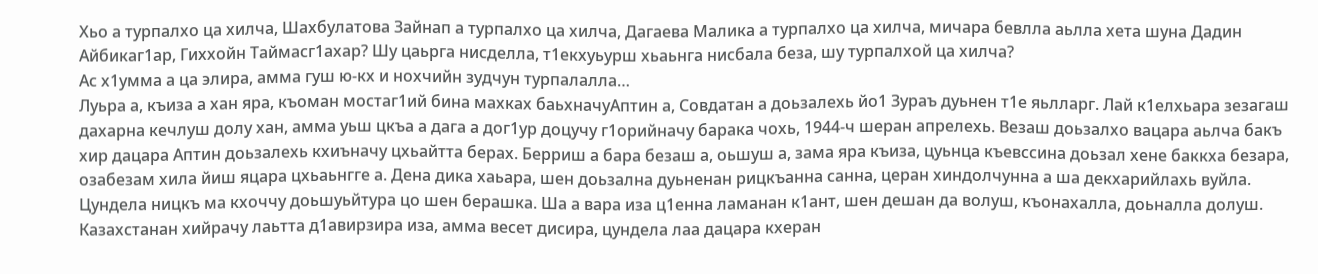Хьо а турпалхо ца хилча, Шахбулатова Зайнап а турпалхо ца хилча, Дагаева Малика а турпалхо ца хилча, мичара бевлла аьлла хета шуна Дадин Айбикаг1ар, Гиххойн Таймасг1ахар? Шу цаьрга нисделла, т1екхуьурш хьаьнга нисбала беза, шу турпалхой ца хилча?
Ас х1умма а ца элира, амма гуш ю-кх и нохчийн зудчун турпалалла…
Луьра а, къиза а хан яра, къоман мостаг1ий бина махках баьхначуАптин а, Совдатан а доьзалехь йо1 Зураъ дуьнен т1е яьлларг. Лай к1елхьара зезагаш дахарна кечлуш долу хан, амма уьш цкъа а дага а дог1ур доцучу г1орийначу барака чохь, 1944-ч шеран апрелехь. Везаш доьзалхо вацара аьлча бакъ хир дацара Аптин доьзалехь кхиъначу цхьайтта берах. Берриш а бара безаш а, оьшуш а, зама яра къиза, цуьнца къевссина доьзал хене баккха безара, озабезам хила йиш яцара цхьаьнгге а. Дена дика хаьара, шен доьзална дуьненан рицкъанна санна, церан хиндолчунна а ша декхарийлахь вуйла. Цундела ницкъ ма кхоччу доьшуьйтура цо шен берашка. Ша а вара иза ц1енна ламанан к1ант, шен дешан да волуш, къонахалла, доьналла долуш. Казахстанан хийрачу лаьтта д1авирзира иза, амма весет дисира, цундела лаа дацара кхеран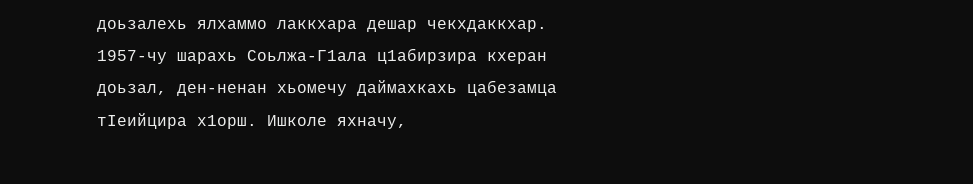доьзалехь ялхаммо лаккхара дешар чекхдаккхар. 1957-чу шарахь Соьлжа-Г1ала ц1абирзира кхеран доьзал, ден-ненан хьомечу даймахкахь цабезамца тIеийцира х1орш. Ишколе яхначу,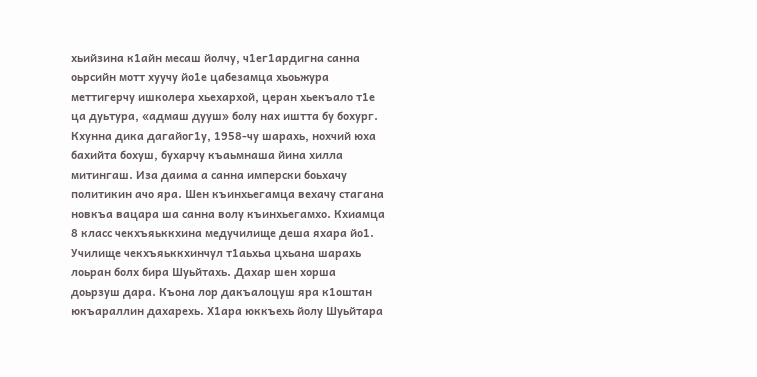хьийзина к1айн месаш йолчу, ч1ег1ардигна санна оьрсийн мотт хуучу йо1е цабезамца хьоьжура меттигерчу ишколера хьехархой, церан хьекъало т1е ца дуьтура, «адмаш дууш» болу нах иштта бу бохург. Кхунна дика дагайог1у, 1958-чу шарахь, нохчий юха бахийта бохуш, бухарчу къаьмнаша йина хилла митингаш. Иза даима а санна имперски боьхачу политикин ачо яра. Шен къинхьегамца вехачу стагана новкъа вацара ша санна волу къинхьегамхо. Кхиамца 8 класс чекхъяьккхина медучилище деша яхара йо1. Училище чекхъяьккхинчул т1аьхьа цхьана шарахь лоьран болх бира Шуьйтахь. Дахар шен хорша доьрзуш дара. Къона лор дакъалоцуш яра к1оштан юкъараллин дахарехь. Х1ара юккъехь йолу Шуьйтара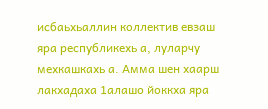исбаьхьаллин коллектив евзаш яра республикехь а, луларчу мехкашкахь а. Амма шен хаарш лакхадаха 1алашо йоккха яра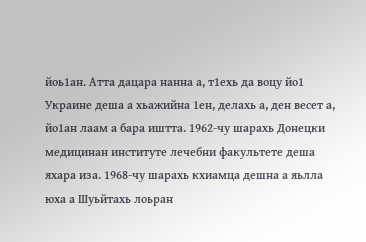йоь1ан. Атта дацара нанна а, т1ехь да воцу йо1 Украине деша а хьажийна 1ен, делахь а, ден весет а, йо1ан лаам а бара иштта. 1962-чу шарахь Донецки медицинан институте лечебни факультете деша яхара иза. 1968-чу шарахь кхиамца дешна а яьлла юха а Шуьйтахь лоьран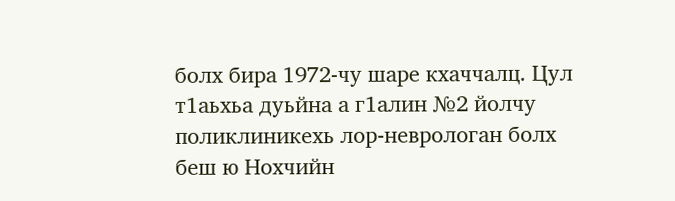болх бира 1972-чу шаре кхаччалц. Цул т1аьхьа дуьйна а г1алин №2 йолчу поликлиникехь лор-неврологан болх беш ю Нохчийн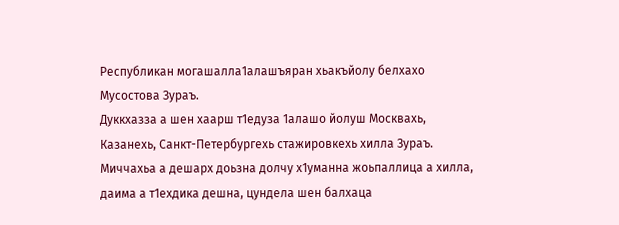Республикан могашалла1алашъяран хьакъйолу белхахо Мусостова Зураъ.
Дуккхазза а шен хаарш т1едуза 1алашо йолуш Москвахь, Казанехь, Санкт-Петербургехь стажировкехь хилла Зураъ. Миччахьа а дешарх доьзна долчу х1уманна жоьпаллица а хилла, даима а т1ехдика дешна, цундела шен балхаца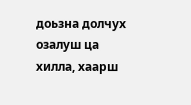доьзна долчух озалуш ца хилла, хаарш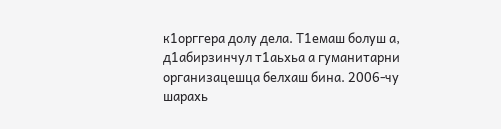к1орггера долу дела. Т1емаш болуш а, д1абирзинчул т1аьхьа а гуманитарни организацешца белхаш бина. 2006-чу шарахь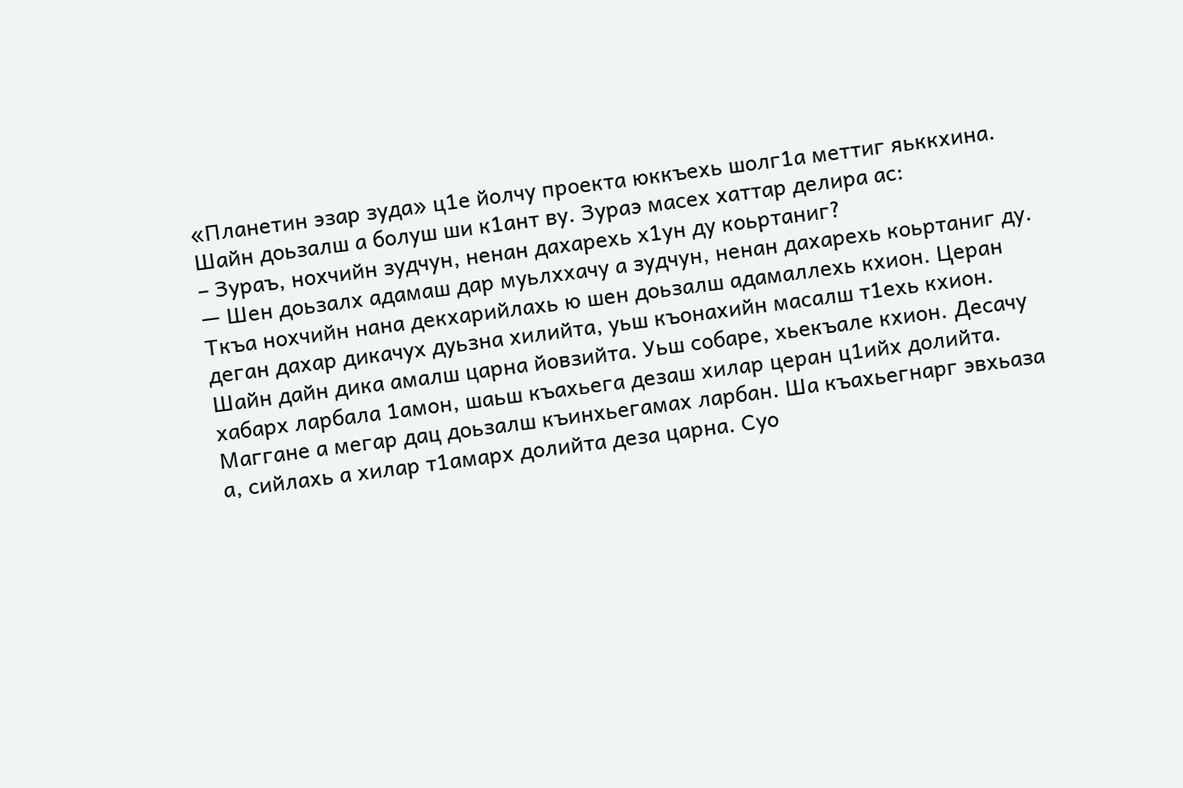«Планетин эзар зуда» ц1е йолчу проекта юккъехь шолг1а меттиг яьккхина. Шайн доьзалш а болуш ши к1ант ву. Зураэ масех хаттар делира ас:
– Зураъ, нохчийн зудчун, ненан дахарехь х1ун ду коьртаниг?
— Шен доьзалх адамаш дар муьлххачу а зудчун, ненан дахарехь коьртаниг ду. Ткъа нохчийн нана декхарийлахь ю шен доьзалш адамаллехь кхион. Церан деган дахар дикачух дуьзна хилийта, уьш къонахийн масалш т1ехь кхион. Шайн дайн дика амалш царна йовзийта. Уьш собаре, хьекъале кхион. Десачу хабарх ларбала 1амон, шаьш къахьега дезаш хилар церан ц1ийх долийта. Маггане а мегар дац доьзалш къинхьегамах ларбан. Ша къахьегнарг эвхьаза а, сийлахь а хилар т1амарх долийта деза царна. Суо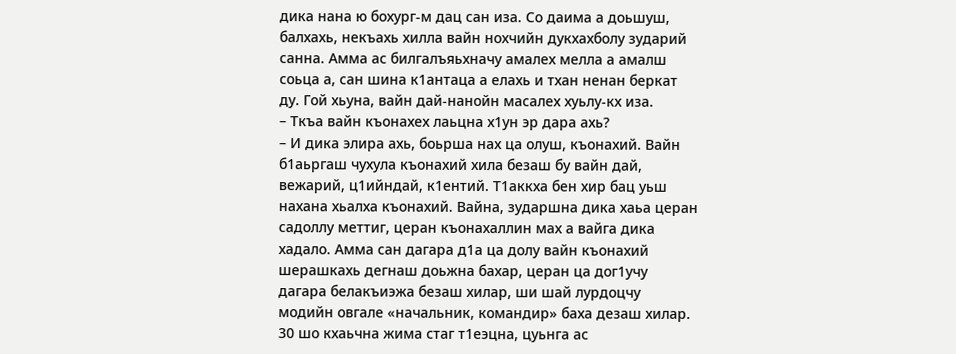дика нана ю бохург-м дац сан иза. Со даима а доьшуш, балхахь, некъахь хилла вайн нохчийн дукхахболу зударий санна. Амма ас билгалъяьхначу амалех мелла а амалш соьца а, сан шина к1антаца а елахь и тхан ненан беркат ду. Гой хьуна, вайн дай-нанойн масалех хуьлу-кх иза.
– Ткъа вайн къонахех лаьцна х1ун эр дара ахь?
– И дика элира ахь, боьрша нах ца олуш, къонахий. Вайн б1аьргаш чухула къонахий хила безаш бу вайн дай, вежарий, ц1ийндай, к1ентий. Т1аккха бен хир бац уьш нахана хьалха къонахий. Вайна, зударшна дика хаьа церан садоллу меттиг, церан къонахаллин мах а вайга дика хадало. Амма сан дагара д1а ца долу вайн къонахий шерашкахь дегнаш доьжна бахар, церан ца дог1учу дагара белакъиэжа безаш хилар, ши шай лурдоцчу модийн овгале «начальник, командир» баха дезаш хилар. 30 шо кхаьчна жима стаг т1еэцна, цуьнга ас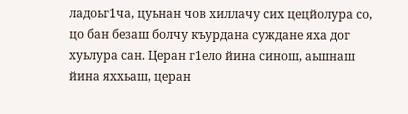ладоьг1ча, цуьнан чов хиллачу сих цецйолура со, цо бан безаш болчу къурдана суждане яха дог хуьлура сан. Церан г1ело йина синош, аьшнаш йина яххьаш, церан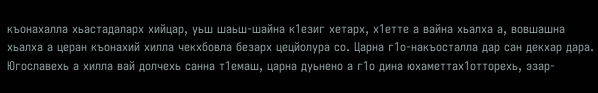къонахалла хьастадаларх хийцар, уьш шаьш-шайна к1езиг хетарх, х1етте а вайна хьалха а, вовшашна хьалха а церан къонахий хилла чекхбовла безарх цецйолура со. Царна г1о-накъосталла дар сан декхар дара. Югославехь а хилла вай долчехь санна т1емаш, царна дуьнено а г1о дина юхаметтах1отторехь, эзар-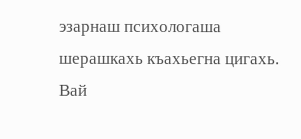эзарнаш психологаша шерашкахь къахьегна цигахь. Вай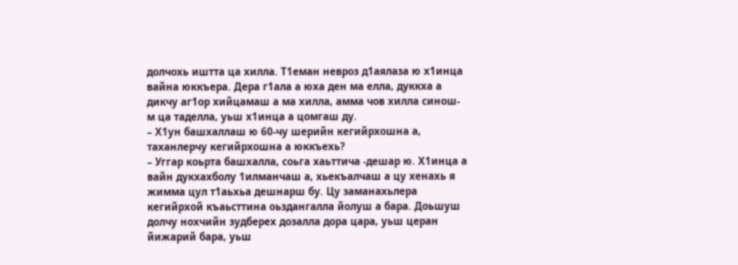долчохь иштта ца хилла. Т1еман невроз д1аялаза ю х1инца вайна юккъера. Дера г1ала а юха ден ма елла, дуккха а дикчу аг1ор хийцамаш а ма хилла, амма чов хилла синош-м ца таделла, уьш х1инца а цомгаш ду.
– Х1ун башхаллаш ю 60-чу шерийн кегийрхошна а, таханлерчу кегийрхошна а юккъехь?
– Уггар коьрта башхалла, соьга хаьттича -дешар ю. Х1инца а вайн дукхахболу 1илманчаш а, хьекъалчаш а цу хенахь я жимма цул т1аьхьа дешнарш бу. Цу заманахьлера кегийрхой къаьсттина оьздангалла йолуш а бара. Доьшуш долчу нохчийн зудберех дозалла дора цара, уьш церан йижарий бара, уьш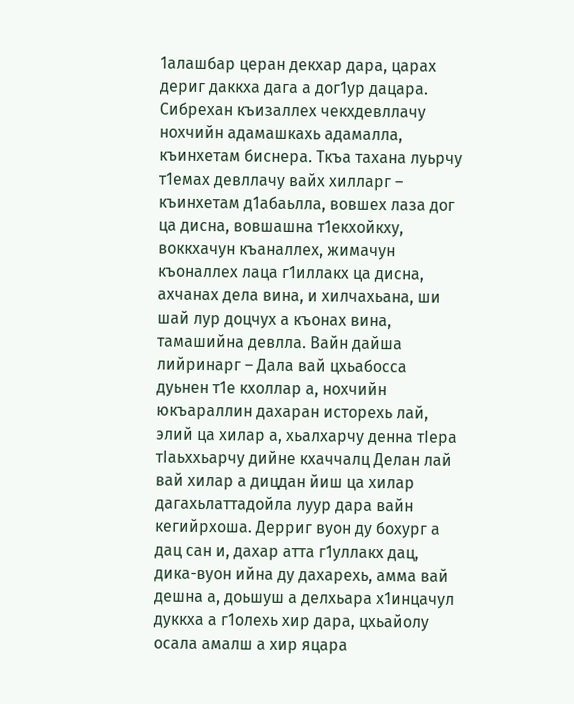1алашбар церан декхар дара, царах дериг даккха дага а дог1ур дацара. Сибрехан къизаллех чекхдевллачу нохчийн адамашкахь адамалла, къинхетам биснера. Ткъа тахана луьрчу т1емах девллачу вайх хилларг – къинхетам д1абаьлла, вовшех лаза дог ца дисна, вовшашна т1екхойкху, воккхачун къаналлех, жимачун къоналлех лаца г1иллакх ца дисна, ахчанах дела вина, и хилчахьана, ши шай лур доцчух а къонах вина, тамашийна девлла. Вайн дайша лийринарг – Дала вай цхьабосса дуьнен т1е кхоллар а, нохчийн юкъараллин дахаран исторехь лай, элий ца хилар а, хьалхарчу денна тIера тIаьххьарчу дийне кхаччалц Делан лай вай хилар а дицдан йиш ца хилар дагахьлаттадойла луур дара вайн кегийрхоша. Дерриг вуон ду бохург а дац сан и, дахар атта г1уллакх дац, дика-вуон ийна ду дахарехь, амма вай дешна а, доьшуш а делхьара х1инцачул дуккха а г1олехь хир дара, цхьайолу осала амалш а хир яцара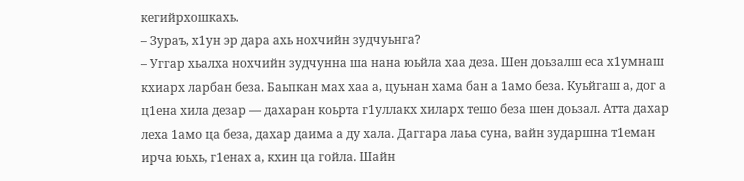кегийрхошкахь.
– Зураъ, х1ун эр дара ахь нохчийн зудчуьнга?
– Уггар хьалха нохчийн зудчунна ша нана юьйла хаа деза. Шен доьзалш еса х1умнаш кхиарх ларбан беза. Баьпкан мах хаа а, цуьнан хама бан а 1амо беза. Куьйгаш а, дог а ц1ена хила дезар — дахаран коьрта г1уллакх хиларх тешо беза шен доьзал. Атта дахар леха 1амо ца беза, дахар даима а ду хала. Даггара лаьа суна, вайн зударшна т1еман ирча юьхь, г1енах а, кхин ца гойла. Шайн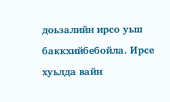доьзалийн ирсо уьш баккхийбебойла. Ирсе хуьлда вайн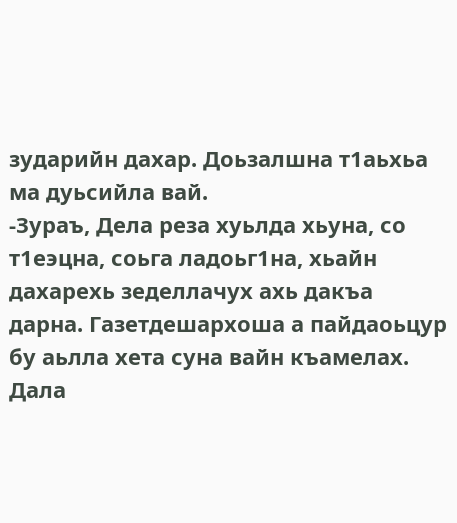зударийн дахар. Доьзалшна т1аьхьа ма дуьсийла вай.
-Зураъ, Дела реза хуьлда хьуна, со т1еэцна, соьга ладоьг1на, хьайн дахарехь зеделлачух ахь дакъа дарна. Газетдешархоша а пайдаоьцур бу аьлла хета суна вайн къамелах. Дала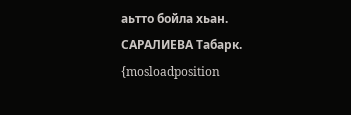аьтто бойла хьан.
САРАЛИЕВА Табарк.
{mosloadposition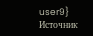user9}
Источник